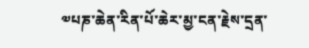༧པཎ་ཆེན་རིན་པོ་ཆེར་མྱ་ངན་རྗེས་དྲན་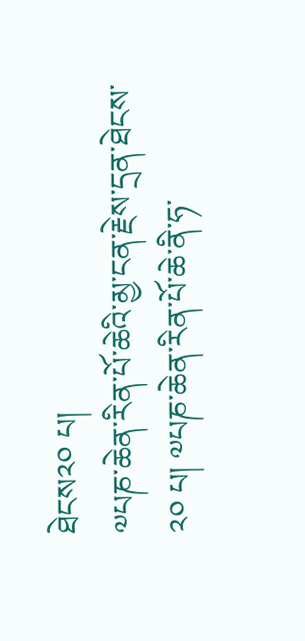ཐེངས༢༠ པ།
༧པཎ་ཆེན་རིན་པོ་ཆེའི་མྱ་ངན་རྗེས་དྲན་ཐེངས་ ༢༠ པ། ༧པཎ་ཆེན་རིན་པོ་ཆེ་ནི་ཧ་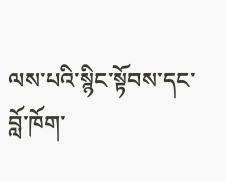ལས་པའི་སྙིང་སྟོབས་དང་བློ་ཁོག་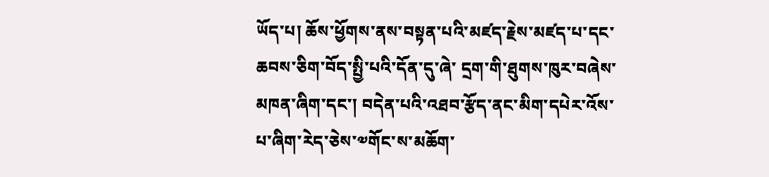ཡོད་པ། ཆོས་ཕྱོགས་ནས་བསྟན་པའི་མཛད་རྗེས་མཛད་པ་དང་ཆབས་ཅིག་བོད་སྤྱི་པའི་དོན་དུ་ཞེ་ དྲག་གི་ཐུགས་ཁུར་བཞེས་མཁན་ཞིག་དང་། བདེན་པའི་འཐབ་རྩོད་ནང་མིག་དཔེར་འོས་པ་ཞིག་རེད་ཅེས་༧གོང་ས་མཆོག་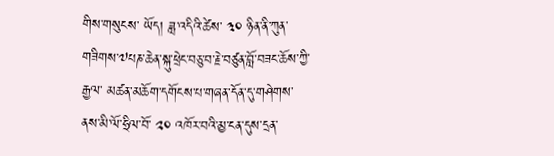གིས་གསུངས་ ཡོད། ཟླ་འདིའི་ཚེས་ ༣༠ ཉིན་ནི་ཀུན་གཟིགས་༧པཎ་ཆེན་སྐུ་ཕྲེང་བཅུ་བ་རྗེ་བཙུན་བློ་བཟང་ཆོས་ཀྱི་རྒྱལ་ མཚན་མཆོག་དགོངས་པ་གཞན་དོན་དུ་གཤེགས་ནས་མི་ལོ་ཧྲིལ་བོ་ ༢༠ འཁོར་བའི་མྱ་ངན་དུས་དྲན་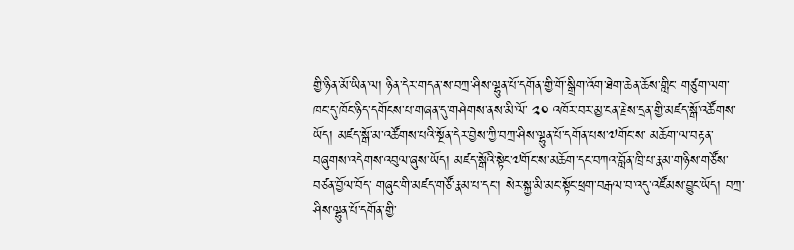གྱི་ཉིན་མོ་ཡིན་ལ། ཉིན་དེར་གདན་ས་བཀྲ་ཤིས་ལྷུན་པོ་དགོན་གྱི་གོ་སྒྲིག་འོག་ཐེག་ཆེན་ཆོས་གླིང་ གཙུག་ལག་ཁང་དུ་ཁོང་ཉིད་དགོངས་པ་གཞན་དུ་གཤེགས་ནས་མི་ལོ་ ༢༠ འཁོར་བར་མྱ་ངན་རྗེས་དྲན་གྱི་མཛད་སྒོ་འཚོགས་ཡོད། མཛད་སྒོ་མ་འཚོགས་པའི་སྔོན་དེར་བྱེས་ཀྱི་བཀྲ་ཤིས་ལྷུན་པོ་དགོན་པས་༧གོང་ས་ མཆོག་ལ་བརྟན་བཞུགས་འདེགས་འབུལ་ཞུས་ཡོད། མཛད་སྒོའི་སྟེང་༧གོང་ས་མཆོག་དང་བཀའ་བློན་ཁྲི་པ་རྣམ་གཉིས་གཙོས་བཙན་བྱོལ་བོད་ གཞུང་གི་མཛད་གཙོ་རྣམ་པ་དང་། སེར་སྐྱ་མི་མང་སྟོང་ཕྲག་བརྒལ་བ་འདུ་འཛོམས་བྱུང་ཡོད། བཀྲ་ཤིས་ལྷུན་པོ་དགོན་གྱི་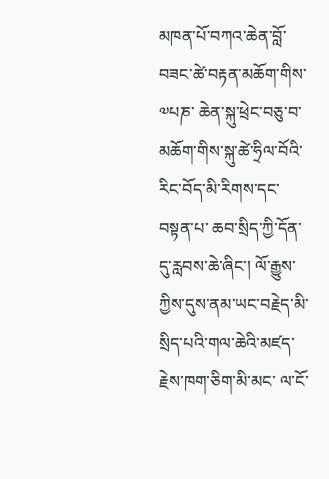མཁན་པོ་བཀའ་ཆེན་བློ་བཟང་ཚེ་བརྟན་མཆོག་གིས་༧པཎ་ ཆེན་སྐུ་ཕྲེང་བཅུ་བ་མཆོག་གིས་སྐུ་ཚེ་ཧྲིལ་བོའི་རིང་བོད་མི་རིགས་དང་བསྟན་པ་ ཆབ་སྲིད་ཀྱི་དོན་དུ་རླབས་ཆེ་ཞིང་། ལོ་རྒྱུས་ཀྱིས་དུས་ནམ་ཡང་བརྗེད་མི་སྲིད་པའི་གལ་ཆེའི་མཛད་རྗེས་ཁག་ཅིག་མི་མང་ ལ་ངོ་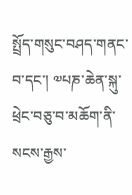སྤྲོད་གསུང་བཤད་གནང་བ་དང་། ༧པཎ་ཆེན་སྐུ་ཕྲེང་བཅུ་བ་མཆོག་ནི་སངས་རྒྱས་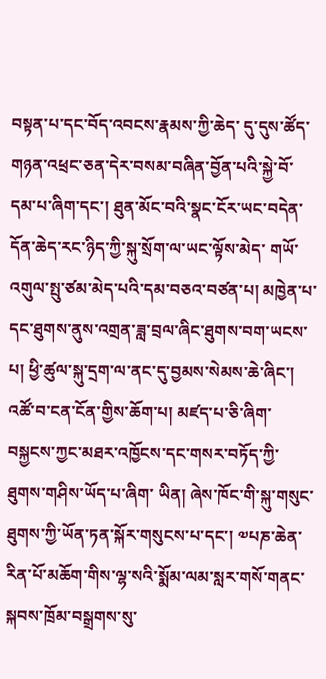བསྟན་པ་དང་བོད་འབངས་རྣམས་ཀྱི་ཆེད་ དུ་དུས་ཚོད་གཉན་འཕྲང་ཅན་དེར་བསམ་བཞིན་བྱོན་པའི་སྐྱེ་བོ་དམ་པ་ཞིག་དང་། ཐུན་མོང་བའི་སྣང་ངོར་ཡང་བདེན་དོན་ཆེད་རང་ཉིད་ཀྱི་སྐུ་སྲོག་ལ་ཡང་ལྟོས་མེད་ གཡོ་འགུལ་སྤུ་ཙམ་མེད་པའི་དམ་བཅའ་བཙན་པ། མཁྱེན་པ་དང་ཐུགས་ནུས་འགྲན་ཟླ་བྲལ་ཞིང་ཐུགས་བག་ཡངས་པ། ཕྱི་ཚུལ་སྐུ་དྲག་ལ་ནང་དུ་བྱམས་སེམས་ཆེ་ཞིང་། འཚོ་བ་ངན་ངོན་གྱིས་ཆོག་པ། མཛད་པ་ཅི་ཞིག་བསྐྱངས་ཀྱང་མཐར་འཁྱོངས་དང་གསར་བཏོད་ཀྱི་ཐུགས་གཤིས་ཡོད་པ་ཞིག་ ཡིན། ཞེས་ཁོང་གི་སྐུ་གསུང་ཐུགས་ཀྱི་ཡོན་ཏན་སྐོར་གསུངས་པ་དང་། ༧པཎ་ཆེན་རིན་པོ་མཆོག་གིས་ལྷ་སའི་སྨོམ་ལམ་སླར་གསོ་གནང་སྐབས་ཁྲོམ་བསྒྲགས་སུ་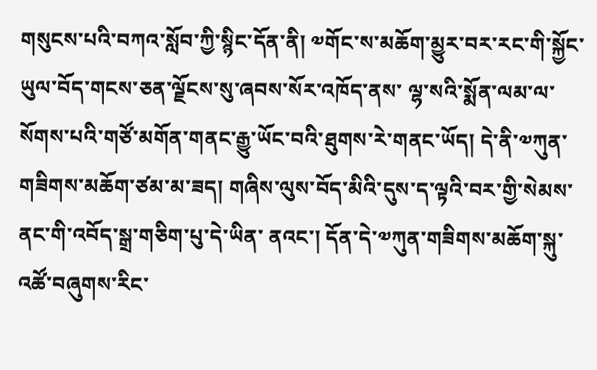གསུངས་པའི་བཀའ་སློབ་ཀྱི་སྙིང་དོན་ནི། ༧གོང་ས་མཆོག་མྱུར་བར་རང་གི་སྐྱོང་ཡུལ་བོད་གངས་ཅན་ལྗོངས་སུ་ཞབས་སོར་འཁོད་ནས་ ལྷ་སའི་སྨོན་ལམ་ལ་སོགས་པའི་གཙོ་མགོན་གནང་རྒྱུ་ཡོང་བའི་ཐུགས་རེ་གནང་ཡོད། དེ་ནི་༧ཀུན་གཟིགས་མཆོག་ཙམ་མ་ཟད། གཞིས་ལུས་བོད་མིའི་དུས་ད་ལྟའི་བར་གྱི་སེམས་ནང་གི་འབོད་སྒྲ་གཅིག་པུ་དེ་ཡིན་ ནའང་། དོན་དེ་༧ཀུན་གཟིགས་མཆོག་སྐུ་འཚོ་བཞུགས་རིང་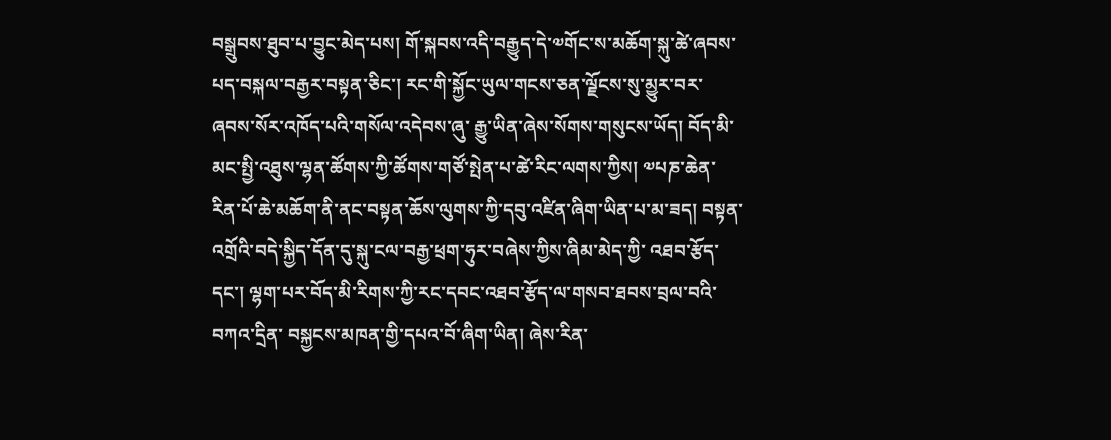བསྒྲུབས་ཐུབ་པ་བྱུང་མེད་པས། གོ་སྐབས་འདི་བརྒྱུད་དེ་༧གོང་ས་མཆོག་སྐུ་ཚེ་ཞབས་པད་བསྐལ་བརྒྱར་བསྟན་ཅིང་། རང་གི་སྐྱོང་ཡུལ་གངས་ཅན་ལྗོངས་སུ་མྱུར་བར་ཞབས་སོར་འཁོད་པའི་གསོལ་འདེབས་ཞུ་ རྒྱུ་ཡིན་ཞེས་སོགས་གསུངས་ཡོད། བོད་མི་མང་སྤྱི་འཐུས་ལྷན་ཚོགས་ཀྱི་ཚོགས་གཙོ་སྤེན་པ་ཚེ་རིང་ལགས་ཀྱིས། ༧པཎ་ཆེན་རིན་པོ་ཆེ་མཆོག་ནི་ནང་བསྟན་ཆོས་ལུགས་ཀྱི་དབུ་འཛིན་ཞིག་ཡིན་པ་མ་ཟད། བསྟན་འགྲོའི་བདེ་སྐྱིད་དོན་དུ་སྐུ་ངལ་བརྒྱ་ཕྲག་ཧུར་བཞེས་ཀྱིས་ཞིམ་མེད་ཀྱི་ འཐབ་རྩོད་དང་། ལྷག་པར་བོད་མི་རིགས་ཀྱི་རང་དབང་འཐབ་རྩོད་ལ་གསབ་ཐབས་བྲལ་བའི་བཀའ་དྲིན་ བསྐྱངས་མཁན་གྱི་དཔའ་བོ་ཞིག་ཡིན། ཞེས་རིན་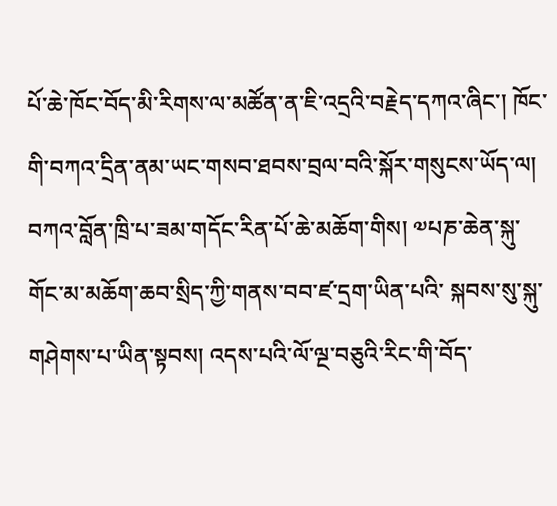པོ་ཆེ་ཁོང་བོད་མི་རིགས་ལ་མཚོན་ན་ཇི་འདྲའི་བརྗེད་དཀའ་ཞིང་། ཁོང་གི་བཀའ་དྲིན་ནམ་ཡང་གསབ་ཐབས་བྲལ་བའི་སྐོར་གསུངས་ཡོད་ལ། བཀའ་བློན་ཁྲི་པ་ཟམ་གདོང་རིན་པོ་ཆེ་མཆོག་གིས། ༧པཎ་ཆེན་སྐུ་གོང་མ་མཆོག་ཆབ་སྲིད་ཀྱི་གནས་བབ་ཛ་དྲག་ཡིན་པའི་ སྐབས་སུ་སྐུ་ གཤེགས་པ་ཡིན་སྟབས། འདས་པའི་ལོ་ལྔ་བཅུའི་རིང་གི་བོད་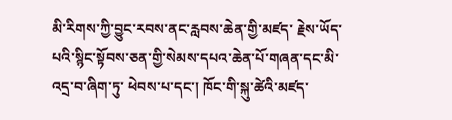མི་རིགས་ཀྱི་བྱུང་རབས་ནང་རླབས་ཆེན་གྱི་མཛད་ རྗེས་ཡོད་པའི་སྙིང་སྟོབས་ཅན་གྱི་སེམས་དཔའ་ཆེན་པོ་གཞན་དང་མི་འདྲ་བ་ཞིག་ཏུ་ ཕེབས་པ་དང་། ཁོང་གི་སྐུ་ཚེའི་མཛད་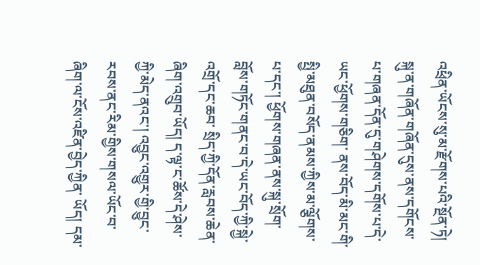འཕྲིན་ཡོངས་སུ་མ་རྫོགས་པའི་སྔོན་ཏེ། སྐུ་ན་གཞོན་གཞོན་དུས་ནས་དགོངས་པ་གཞན་དོན་དུ་གཤེགས་དགོས་པ་དེ་ཡང་ཕྱོགས་གཅིག་ ནས་བོད་མི་མང་གི་སྤྱི་མཐུན་བསོད་ནམས་ཀྱིས་མ་ལྕོགས་པ་དང་། ཕྱོགས་གཞན་ནས་སྐུ་སྲོག་བློས་གཏོང་གནང་བ་དེ་ཡང་བོད་ཀྱི་སྐྱེ་འགྲོ་དང་ཆབ་ སྲིད་ཀྱི་དོན་རླབས་ཆེན་ཞིག་འགྲུབ་ཡོད། ད་ལྟ་ང་ཚོས་དེ་ཤེས་ཀྱི་མེད་ནའང་། འབྱུང་འགྱུར་གྱི་བྱུང་རབས་ནང་རིམ་གྱིས་གསལ་ཡོང་བ་ཞིག་ལ་ངོས་འཛིན་བྱེད་ཀྱིན་ ཡོད། དམ་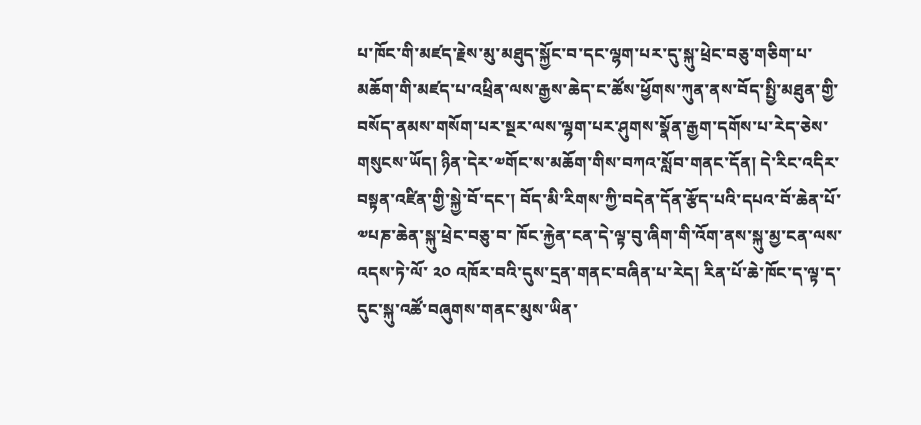པ་ཁོང་གི་མཛད་རྗེས་མུ་མཐུད་སྐྱོང་བ་དང་ལྷག་པར་དུ་སྐུ་ཕྲེང་བཅུ་གཅིག་པ་ མཆོག་གི་མཛད་པ་འཕྲིན་ལས་རྒྱས་ཆེད་ང་ཚོས་ཕྱོགས་ཀུན་ནས་བོད་སྤྱི་མཐུན་གྱི་ བསོད་ནམས་གསོག་པར་སྔར་ལས་ལྷག་པར་ཤུགས་སྣོན་རྒྱག་དགོས་པ་རེད་ཅེས་གསུངས་ཡོད། ཉིན་དེར་༧གོང་ས་མཆོག་གིས་བཀའ་སློབ་གནང་དོན། དེ་རིང་འདིར་བསྟན་འཛིན་གྱི་སྐྱེ་བོ་དང་། བོད་མི་རིགས་ཀྱི་བདེན་དོན་རྩོད་པའི་དཔའ་བོ་ཆེན་པོ་༧པཎ་ཆེན་སྐུ་ཕྲེང་བཅུ་བ་ ཁོང་རྐྱེན་ངན་དེ་ལྟ་བུ་ཞིག་གི་འོག་ནས་སྐུ་མྱ་ངན་ལས་འདས་ཏེ་ལོ་ ༢༠ འཁོར་བའི་དུས་དྲན་གནང་བཞིན་པ་རེད། རིན་པོ་ཆེ་ཁོང་ད་ལྟ་ད་དུང་སྐུ་འཚོ་བཞུགས་གནང་མུས་ཡིན་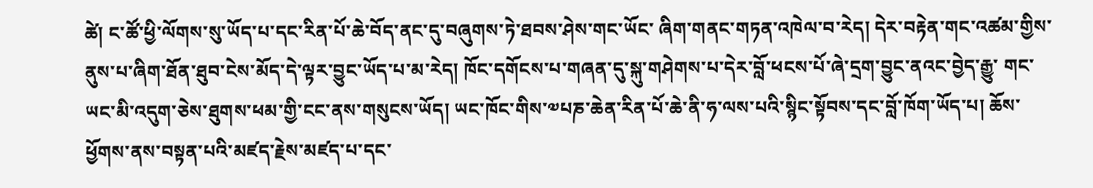ཚེ། ང་ཚོ་ཕྱི་ལོགས་སུ་ཡོད་པ་དང་རིན་པོ་ཆེ་བོད་ནང་དུ་བཞུགས་ཏེ་ཐབས་ཤེས་གང་ཡོང་ ཞིག་གནང་གཏན་འཁེལ་བ་རེད། དེར་བརྟེན་གང་འཚམ་གྱིས་ནུས་པ་ཞིག་ཐོན་ཐུབ་ངེས་མོད་དེ་ལྟར་བྱུང་ཡོད་པ་མ་རེད། ཁོང་དགོངས་པ་གཞན་དུ་སྐུ་གཤེགས་པ་དེར་བློ་ཕངས་པོ་ཞེ་དྲག་བྱུང་ནའང་བྱེད་རྒྱུ་ གང་ཡང་མི་འདུག་ཅེས་ཐུགས་ཕམ་གྱི་ངང་ནས་གསུངས་ཡོད། ཡང་ཁོང་གིས་༧པཎ་ཆེན་རིན་པོ་ཆེ་ནི་ཧ་ལས་པའི་སྙིང་སྟོབས་དང་བློ་ཁོག་ཡོད་པ། ཆོས་ཕྱོགས་ནས་བསྟན་པའི་མཛད་རྗེས་མཛད་པ་དང་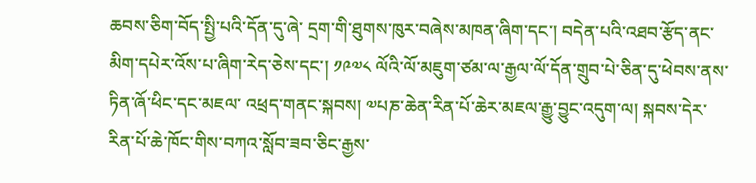ཆབས་ཅིག་བོད་སྤྱི་པའི་དོན་དུ་ཞེ་ དྲག་གི་ཐུགས་ཁུར་བཞེས་མཁན་ཞིག་དང་། བདེན་པའི་འཐབ་རྩོད་ནང་མིག་དཔེར་འོས་པ་ཞིག་རེད་ཅེས་དང་། ༡༩༧༨ ལོའི་ལོ་མཇུག་ཙམ་ལ་རྒྱལ་ལོ་དོན་གྲུབ་པེ་ཅིན་དུ་ཕེབས་ནས་ཏིན་ཞོ་ཕིང་དང་མཇལ་ འཕྲད་གནང་སྐབས། ༧པཎ་ཆེན་རིན་པོ་ཆེར་མཇལ་རྒྱུ་བྱུང་འདུག་ལ། སྐབས་དེར་རིན་པོ་ཆེ་ཁོང་གིས་བཀའ་སློབ་ཟབ་ཅིང་རྒྱས་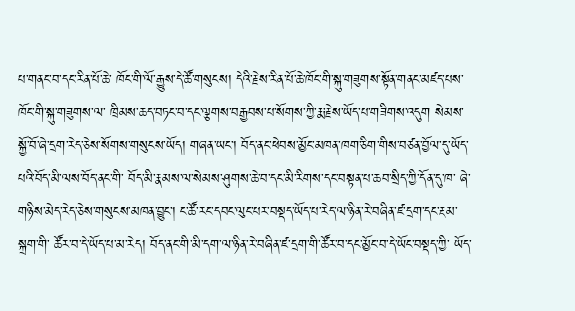པ་གནང་བ་དང་རིན་པོ་ཆེ་ ཁོང་གི་ལོ་རྒྱུས་དེ་ཚོ་གསུངས། དེའི་རྗེས་རིན་པོ་ཆེ་ཁོང་གི་སྐུ་གཟུགས་སྟོན་གནང་མཛད་པས་ཁོང་གི་སྐུ་གཟུགས་ལ་ ཁྲིམས་ཆད་བཏང་བ་དང་ལྕགས་བརྒྱབས་པ་སོགས་ཀྱི་རྨ་རྗེས་ཡོད་པ་གཟིགས་འདུག སེམས་སྐྱོ་བོ་ཞེ་དྲག་རེད་ཅེས་སོགས་གསུངས་ཡོད། གཞན་ཡང་། བོད་ནང་ཕེབས་མྱོང་མཁན་ཁག་ཅིག་གིས་བཙན་བྱོལ་དུ་ཡོད་པའི་བོད་མི་ལས་བོད་ནང་གི་ བོད་མི་རྣམས་ལ་སེམས་ཤུགས་ཆེ་བ་དང་མི་རིགས་དང་བསྟན་པ་ཆབ་སྲིད་ཀྱི་དོན་དུ་ཁ་ ཞེ་གཉིས་མེད་རེད་ཅེས་གསུངས་མཁན་བྱུང་། ང་ཚོ་རང་དབང་ལུང་པར་བསྡད་ཡོད་པ་རེད་ལ་ཉིན་རེ་བཞིན་ཛ་དྲག་དང་རྔམ་སྐྲག་གི་ ཚོར་བ་དེ་ཡོད་པ་མ་རེད། བོད་ནང་གི་མི་དག་ལ་ཉིན་རེ་བཞིན་ཛ་དྲག་གི་ཚོར་བ་དང་མྱོང་བ་དེ་ཡོང་བསྡད་ཀྱི་ ཡོད་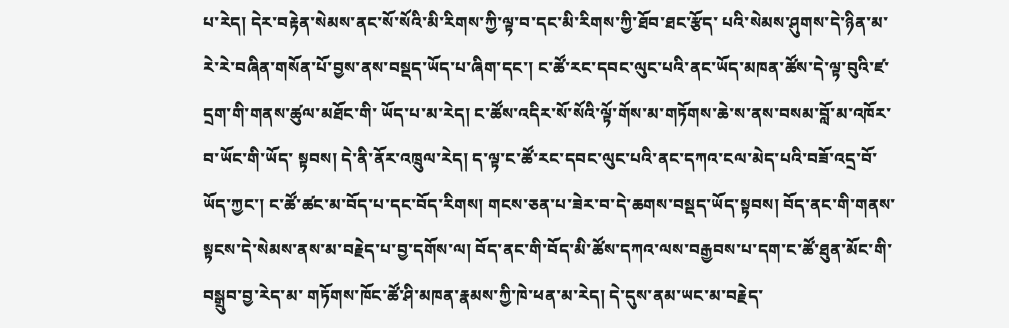པ་རེད། དེར་བརྟེན་སེམས་ནང་སོ་སོའི་མི་རིགས་ཀྱི་ལྟ་བ་དང་མི་རིགས་ཀྱི་ཐོབ་ཐང་རྩོད་ པའི་སེམས་ཤུགས་དེ་ཉིན་མ་རེ་རེ་བཞིན་གསོན་པོ་བྱས་ནས་བསྡད་ཡོད་པ་ཞིག་དང་། ང་ཚོ་རང་དབང་ལུང་པའི་ནང་ཡོད་མཁན་ཚོས་དེ་ལྟ་བུའི་ཛ་དྲག་གི་གནས་ཚུལ་མཐོང་གི་ ཡོད་པ་མ་རེད། ང་ཚོས་འདིར་སོ་སོའི་ལྟོ་གོས་མ་གཏོགས་ཆེ་ས་ནས་བསམ་བློ་མ་འཁོར་བ་ཡོང་གི་ཡོད་ སྟབས། དེ་ནི་ནོར་འཁྲུལ་རེད། ད་ལྟ་ང་ཚོ་རང་དབང་ལུང་པའི་ནང་དཀའ་ངལ་མེད་པའི་བཟོ་འདྲ་བོ་ཡོད་ཀྱང་། ང་ཚོ་ཚང་མ་བོད་པ་དང་བོད་རིགས། གངས་ཅན་པ་ཟེར་བ་དེ་ཆགས་བསྡད་ཡོད་སྟབས། བོད་ནང་གི་གནས་སྟངས་དེ་སེམས་ནས་མ་བརྗེད་པ་བྱ་དགོས་ལ། བོད་ནང་གི་བོད་མི་ཚོས་དཀའ་ལས་བརྒྱབས་པ་དག་ང་ཚོ་ཐུན་མོང་གི་བསྒྲུབ་བྱ་རེད་མ་ གཏོགས་ཁོང་ཚོ་ཤི་མཁན་རྣམས་ཀྱི་ཁེ་ཕན་མ་རེད། དེ་དུས་ནམ་ཡང་མ་བརྗེད་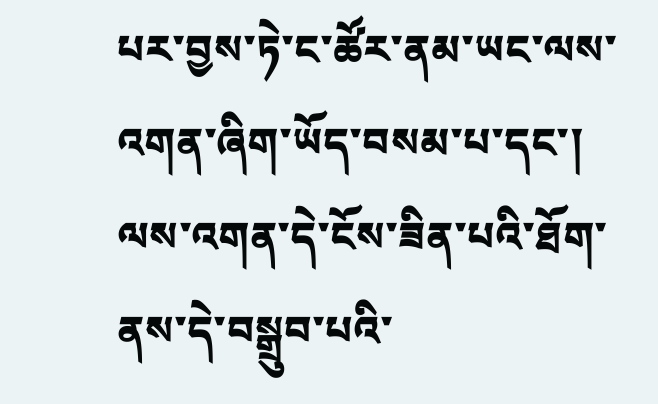པར་བྱས་ཏེ་ང་ཚོར་ནམ་ཡང་ལས་འགན་ཞིག་ཡོད་བསམ་པ་དང་། ལས་འགན་དེ་ངོས་ཟིན་པའི་ཐོག་ནས་དེ་བསྒྲུབ་པའི་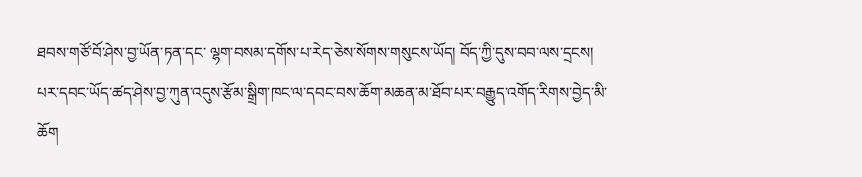ཐབས་གཙོ་བོ་ཤེས་བྱ་ཡོན་ཏན་དང་ ལྷག་བསམ་དགོས་པ་རེད་ཅེས་སོགས་གསུངས་ཡོད། བོད་ཀྱི་དུས་བབ་ལས་དྲངས།
པར་དབང་ཡོད་ཚད་ཤེས་བྱ་ཀུན་འདུས་རྩོམ་སྒྲིག་ཁང་ལ་དབང་བས་ཆོག་མཆན་མ་ཐོབ་པར་བརྒྱུད་འགོད་རིགས་བྱེད་མི་ཆོག